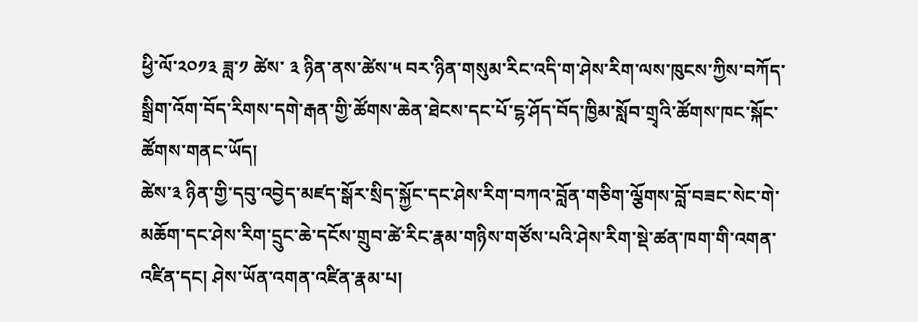ཕྱི་ལོ་༢༠༡༣ ཟླ་༡ ཚེས་ ༣ ཉིན་ནས་ཚེས་༥ བར་ཉིན་གསུམ་རིང་འདི་ག་ཤེས་རིག་ལས་ཁུངས་ཀྱིས་བཀོད་སྒྲིག་འོག་བོད་རིགས་དགེ་རྒན་གྱི་ཚོགས་ཆེན་ཐེངས་དང་པོ་ངྷ་ཤོད་བོད་ཁྱིམ་སློབ་གྲྭའི་ཚོགས་ཁང་སྐོང་ཚོགས་གནང་ཡོད།
ཚེས་༣ ཉིན་གྱི་དབུ་འབྱེད་མཛད་སྒོར་སྲིད་སྐྱོང་དང་ཤེས་རིག་བཀའ་བློན་གཅིག་ལྕོགས་བློ་བཟང་སེང་གེ་མཆོག་དང་ཤེས་རིག་དྲུང་ཆེ་དངོས་གྲུབ་ཚེ་རིང་རྣམ་གཉིས་གཙོས་པའི་ཤེས་རིག་སྡེ་ཚན་ཁག་གི་འགན་འཛིན་དང། ཤེས་ཡོན་འགན་འཛིན་རྣམ་པ།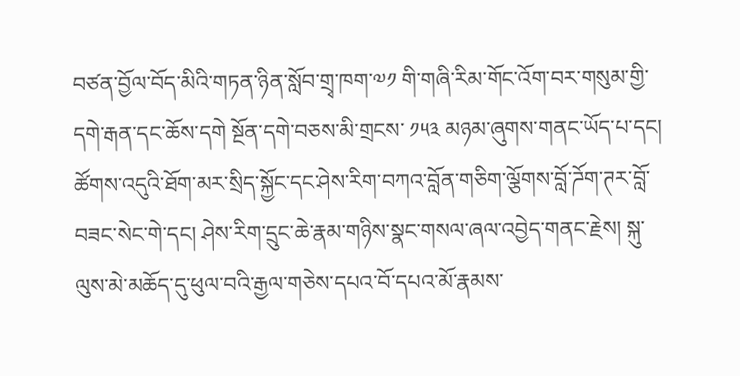བཙན་བྱོལ་བོད་མིའི་གཏན་ཉིན་སློབ་གྲྭ་ཁག་༧༡ གི་གཞི་རིམ་གོང་འོག་བར་གསུམ་གྱི་དགེ་རྒན་དང་ཆོས་དགེ སྔོན་དགེ་བཅས་མི་གྲངས་ ༡༥༣ མཉམ་ཞུགས་གནང་ཡོད་པ་དང། ཚོགས་འདུའི་ཐོག་མར་སྲིད་སྐྱོང་དང་ཤེས་རིག་བཀའ་བློན་གཅིག་ལྕོགས་བློ་ཌོག་ཊར་བློ་བཟང་སེང་གེ་དང། ཤེས་རིག་དྲུང་ཆེ་རྣམ་གཉིས་སྣང་གསལ་ཞལ་འབྱེད་གནང་རྗེས། སྐུ་ལུས་མེ་མཆོད་དུ་ཕུལ་བའི་རྒྱལ་གཅེས་དཔའ་བོ་དཔའ་མོ་རྣམས་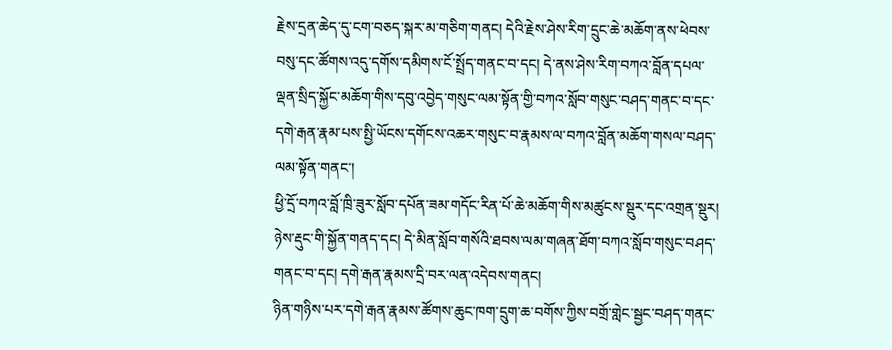རྗེས་དྲན་ཆེད་དུ་ངག་བཅད་སྐར་མ་གཅིག་གནང། དེའི་རྗེས་ཤེས་རིག་དྲུང་ཆེ་མཆོག་ནས་ཕེབས་བསུ་དང་ཚོགས་འདུ་དགོས་དམིགས་ངོ་སྤྲོད་གནང་བ་དང། དེ་ནས་ཤེས་རིག་བཀའ་བློན་དཔལ་ལྡན་སྲིད་སྐྱོང་མཆོག་གིས་དབུ་འབྱེད་གསུང་ལམ་སྟོན་གྱི་བཀའ་སློབ་གསུང་བཤད་གནང་བ་དང་དགེ་རྒན་རྣམ་པས་སྤྱི་ཡོངས་དགོངས་འཆར་གསུང་བ་རྣམས་ལ་བཀའ་བློན་མཆོག་གསལ་བཤད་ལམ་སྟོན་གནང་།
ཕྱི་དྲོ་བཀའ་བློ་ཁྲི་ཟུར་སློབ་དཔོན་ཟམ་གདོང་རིན་པོ་ཆེ་མཆོག་གིས་མཚུངས་སྡུར་དང་འགྲན་སྡུར། ཉེས་རྡུང་གི་སྐྱོན་གནད་དང། དེ་མིན་སློབ་གསོའི་ཐབས་ལམ་གཞན་ཐོག་བཀའ་སློབ་གསུང་བཤད་གནང་བ་དང། དགེ་རྒན་རྣམས་དྲི་བར་ལན་འདེབས་གནང།
ཉིན་གཉིས་པར་དགེ་རྒན་རྣམས་ཚོགས་ཆུང་ཁག་དྲུག་ཆ་བགོས་ཀྱིས་བགྲོ་གླེང་སྦྱང་བཤད་གནང་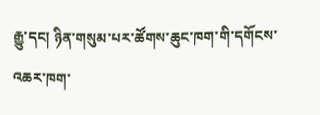རྒྱུ་དང། ཉིན་གསུམ་པར་ཚོགས་ཆུང་ཁག་གི་དགོངས་འཆར་ཁག་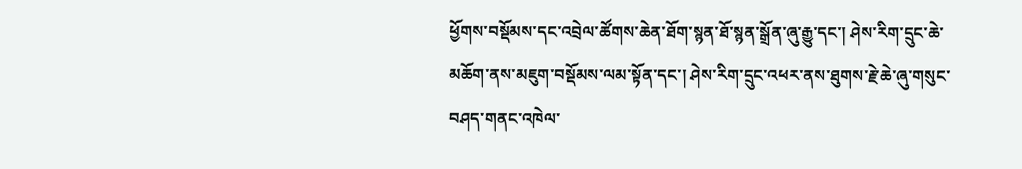ཕྱོགས་བསྡོམས་དང་འབྲེལ་ཚོགས་ཆེན་ཐོག་སྙན་ཐོ་སྙན་སྒྲོན་ཞུ་རྒྱུ་དང་། ཤེས་རིག་དྲུང་ཆེ་མཆོག་ནས་མཇུག་བསྡོམས་ལམ་སྟོན་དང་། ཤེས་རིག་དྲུང་འཕར་ནས་ཐུགས་རྗེ་ཆེ་ཞུ་གསུང་བཤད་གནང་འཁེལ་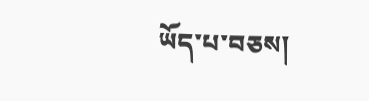ཡོད་པ་བཅས།